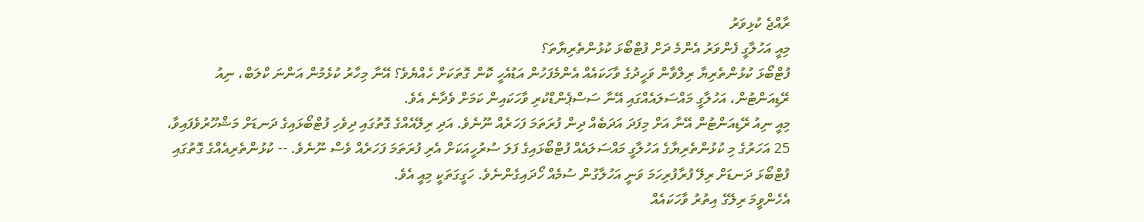ރާއްޖެ ކުޅިވަރު
މިއީ އަހުލާގީ ފެންވަރު އެންމެ ދަށް ފުޓްބޯޅަ ކުޅުންތެރިޔާތަ؟
ފުޓްބޯޅަ ކުޅުންތެރިޔާ ރިލްވާން ވަހީދުގެ ވާހަކައެއް އެންމެފަހުން އަޑުއެހީ ކޮން ގޮތަކަށް ހެއްޔެވެ؟ އޭނާ މިހާރު ކުޅެމުން އަންނަ ކްލަބް، ނިއު ރޭޑިއަންޓުން، އަހުލާގީ މައްސަލައެއްގައި އޭނާ ސަސްޕެންޑްކުރި ވާހަކައިން ކަމަށް ވެދާނެ އެވެ.
މިއީ ނިއު ރޭޑިއަންޓުން އޭނާ އަށް މިފަދަ އަދަބެއް ދިން ފުރަތަމަ ފަހަރެއް ނޫނެވެ. އަދި ރިލޭއެއްގެ ގޮތުގައި ދިވެހި ފުޓްބޯޅައިގެ ދަނޑަށް މަޝްހޫރުވެފައިވާ، 25 އަހަރުގެ މި ކުޅުންތެރިޔާގެ އަހުލާގީ މައްސަލައެއް ފުޓްބޯޅައިގެ ފަލަ ސުރުހީއަކަށް އެރި ފުރަތަމަ ފަހަރެއް ވެސް ނޫނެވެ. -- ކުޅުންތެރިއެއްގެ ގޮތުގައި ފުޓްބޯޅަ ދަނޑަށް ރިލޭ ފުރާފުރިހަމަ ވަނީ އަހުލާގުން ސުމެއް ހޯދައިގެންނެވެ. ހަގީގަތަކީ މިއީ އެވެ.
އެހެންވީމަ ރިލޭގެ އިތުރު ވާހަކައެއް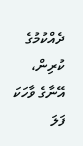ދެއްކުމުގެ ކުރިން، އޭނާގެ ވާހަކަ ފަލަ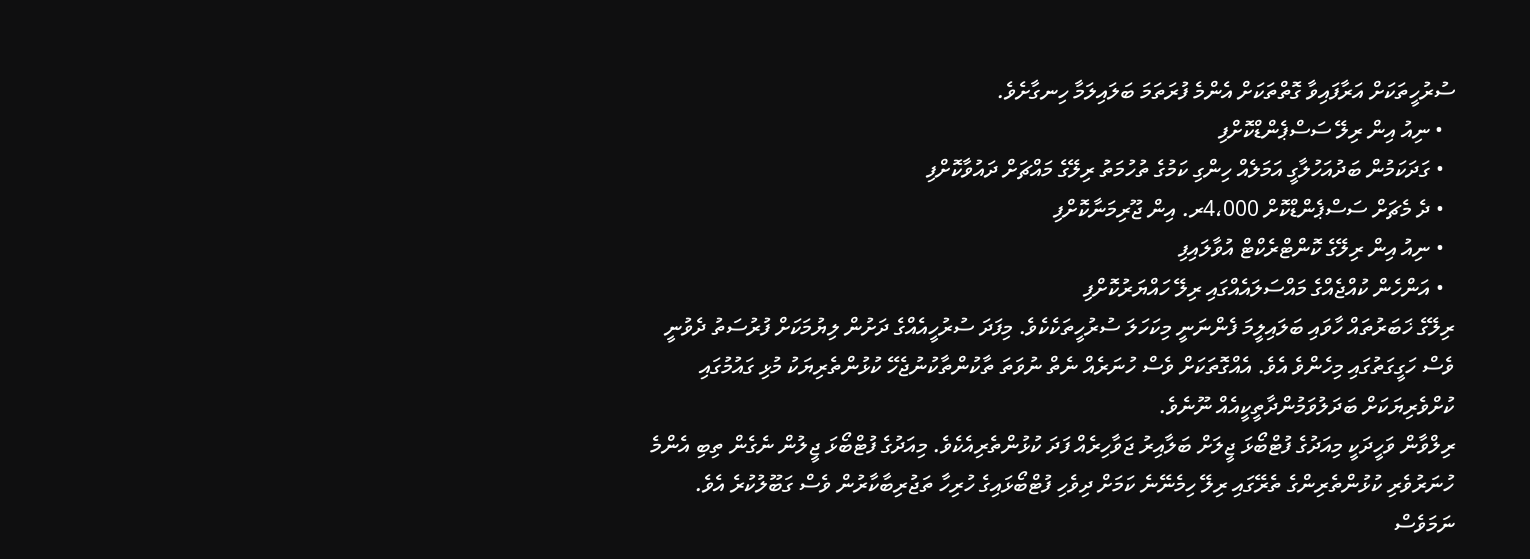ސުރުހީތަކަށް އަރާފައިވާ ގޮތްތަކަށް އެންމެ ފުރަތަމަ ބަލައިލަމާ ހިނގާށެވެ.
  • ނިއު އިން ރިލޭ ސަސްޕެންޑްކޮށްފި
  • ގަދަކަމުން ބަދުއަހުލާގީ އަމަލެއް ހިންގި ކަމުގެ ތުހުމަތު ރިލޭގެ މައްޗަށް ދައުވާކޮށްފި
  • ދެ މެޗަށް ސަސްޕެންޑްކޮށް 4،000ރ. އިން ޖޫރިމަނާކޮށްފި
  • ނިއު އިން ރިލޭގެ ކޮންޓްރެކްޓް އުވާލައިފި
  • އަންހެން ކުއްޖެއްގެ މައްސަލައެއްގައި ރިލޭ ހައްޔަރުކޮށްފި
ރިލޭގެ ޚަބަރުތައް ހާވައި ބަލައިލީމަ ފެންނަނީ މިކަހަލަ ސުރުހީތަކެކެވެ. މިފަދަ ސުރުހީއެއްގެ ދަށުން ލިޔުމަކަށް ފުރުސަތު ދެވުނީ ވެސް ހަގީގަތުގައި މިހެންވެ އެވެ. އެއްގޮތަކަށް ވެސް ހުނަރެއް ނެތް ނުވަތަ ތާކުންތާކުނުޖެހޭ ކުޅުންތެރިޔަކު މުޅި ގައުމުގައި ކުށްވެރިޔަކަށް ބަދަލުވަމުންދާތީކީއެއް ނޫނެވެ.
ރިލްވާން ވަހީދަކީ މިއަދުގެ ފުޓްބޯޅަ ޖީލަށް ބަލާއިރު ޖަވާހިރެއް ފަދަ ކުޅުންތެރިއެކެވެ. މިއަދުގެ ފުޓްބޯޅަ ޖީލުން ނެގެން ތިބި އެންމެ ހުނަރުވެރި ކުޅުންތެރިންގެ ތެރޭގައި ރިލޭ ހިމެނޭނެ ކަމަށް ދިވެހި ފުޓްބޯޅައިގެ ހުރިހާ ތަޖުރިބާކާރުން ވެސް ގަބޫލުކުރެ އެވެ. ނަމަވެސް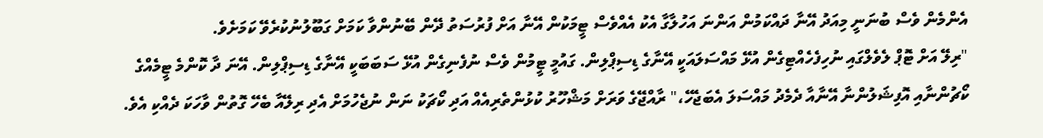އެންމެން ވެސް ބުނަނީ މިއަދު އޭނާ ދައްކަމުން އަންނަ އަހުލާގާ އެކު އެއްވެސް ޓީމަކުން އޭނާ އަށް ފުރުސަތު ދޭން ބޭނުންވާ ކަމަށް ގަބޫލުނުކުރެވޭ ކަމަށެވެ.
"ރިލޭ އަށް ޓޮޕް ލެވެލްގައި ނުހިފެހެއްޓިގެން އުޅޭ މައްސަލައަކީ އޭނާގެ ޑިސިޕްލިން. ގައުމީ ޓީމުން ވެސް ނުފެނިގެން އުޅޭ ސަބަބަކީ އޭނާގެ ޑިސިޕްލިން. އޭނަ ދާ ކޮންމެ ޓީމެއްގެ ކޯޗުންނާއި އޮފިޝަލުންނާ އޭނާއާ ދެމެދު މައްސަލަ އެބަޖެހޭ،" ރާއްޖޭގެ ވަރަށް މަޝްހޫރު ކުޅުންތެރިއެއް އަދި ކޯޗަކު ނަން ނުޖެހުމަށް އެދި ރިލޭއާ ބެހޭ ގޮތުން ވާހަކަ ދެއްކި އެވެ.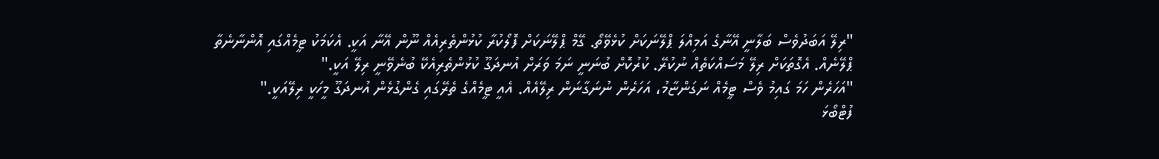"ރިލޭ އަބަދުވެސް ބަލާނީ އޭނާގެ އަމިއްލަ ޕްލޭނަކަށް ކުޅެވޭތޯ. ގޭމް ޕްލޭނަކަށް ފޮލޯކުރާ ކުޅުންތެރިއެއް ނޫން އޭނާ އަކީ. އެކަމަކު ޓީމެއްގައި އޮންނާނެތާ ޕްލޭނެއް. އެގޮތަކަށް ރިލޭ މަސައްކަތެއް ނުކުރޭ. ކުރުކޮށް ބުނަނީ ނަމަ ވަރަށް އުނދަގޫ ކުޅުންތެރިއެކޭ ބުނެވޭނީ ރިލޭ އަކީ."
"އަހަރެން ހަމަ ގައިމު ވެސް ޓީމެއް ނަގަންޏާމު، އަހަރެން ނުނަގާނަން ރިލޭއެއް. އެއީ ޓީމެއްގެ ތެރޭގައި ގެންގުޅެން އުނދަގޫ މީހަކީ ރިލޭއަކީ."
ފުޓްބޯޅަ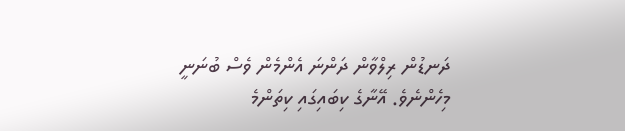ދަނޑުން ރިލްވާން ދަންނަ އެންމެން ވެސް ބުނަނީ މިހެންނެވެ. އޭނާގެ ކިބައިގައި ކިތަންމެ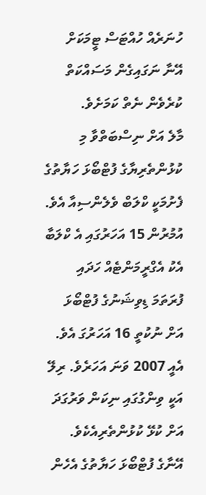ހުނަރެއް ހުއްޓަސް ޓީމަކަށް އޭނާ ނަގައިގެން މަސައްކަތް ކުރެވެން ނެތް ކަމަށެވެ.
މާލެ އަށް ނިސްބަތްވާ މި ކުޅުންތެރިޔާގެ ފުޓްބޯޅަ ހަޔާތުގެ ފެށުމަކީ ކްލަބް ވެލެންސިއާ އެވެ. އުމުރުން 15 އަހަރުގައި އެ ކްލަބާ އެކު އެގްރީމަންޓެއް ހަދައި ފުރަތަމަ ޑިވިޝަނުގެ ފުޓްބޯޅަ އަށް ނުކުތީ 16 އަހަރުގަ އެވެ. އެއީ 2007 ވަނަ އަހަރެވެ. ރިލޭ އަކީ ވިންގުގައި ނިކަން ވަރުގަދަ އަށް ކުޅޭ ކުޅުންތެރިއެކެވެ.
އޭނާގެ ފުޓްބޯޅަ ހަޔާތުގެ އެހެން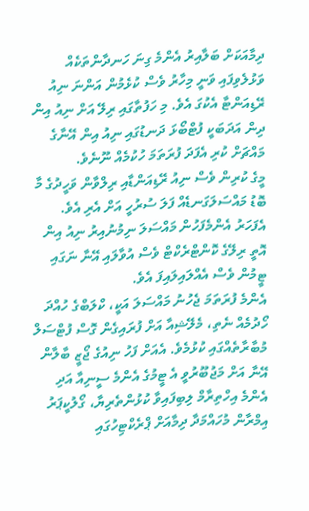ދިމާއަކަށް ބަލާއިރު އެންމެ ގިނަ ހަނދާންތަކެއް ވަޅުލެވިފައި ވަނީ މިހާރު ވެސް ކުޅެމުން އަންނަ ނިއު ރޭޑިއަންޓާ އެކުގަ އެވެ. މި ހަފުތާގައި ރިލޭ އަށް ނިއު އިން ދިން އަދަބަކީ ފުޓްބޯޅަ ދަނޑުގައި ނިއު އިން އޭނާގެ މައްޗަށް ކުރި އެފަދަ ފުރަތަމަ ހުކުމެއް ނޫނެވެ.
މީގެ ކުރިން ވެސް ނިއު ރޭޑިއަންޑާއި ރިލްވާން ވަހީދުގެ މާ ބޮޑު މައްސަލަގަނޑެއް ފަލަ ސުރުހީ އަށް އެރި އެވެ. އެފަހަރު އެންމެފަހުން މައްސަލަ ނިމުނުއިރު ނިއު އިން އޮތީ ރިލޭގެ ކޮންޓްރެކްޓް ވެސް އުވާލައި އޭނާ ނަގައި ޓީމުން ވެސް އެއްލައިލައިފަ އެވެ.
އެންމެ ފުރަތަމަ ޖެހުނު މައްސަލަ އަކީ، ކްލަބްގެ ހުއްދަ ހޯދުމެއް ނެތި، މެލޭޝިއާ އަށް ފުރައިގެން ގޮސް ފުޓްސަލް މުބާރާތެއްގައި ކުޅުމެވެ. އެއަށް ފަހު ނިއުގެ ޖޯޒީ ބާލާން އޭނާ އަށް މަޖުބޫރުވީ އެ ޓީމުގެ އެންމެ ސީނިއާ އަދި އެންމެ އިހްތިރާމް ލިބިފައިވާ ކުޅުންތެރިޔާ، ގޯލުކީޕަރު އިމްރާން މުހައްމަދާ ދިމާއަށް ޕްރެކްޓިހުގައި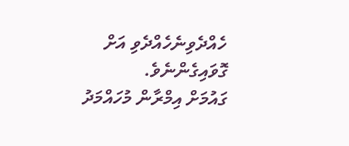ހެއްދެވިނެހެއްދެވި އަށް ގޮވައިގެންނެވެ.
ގައުމަށް އިމްރާން މުހައްމަދު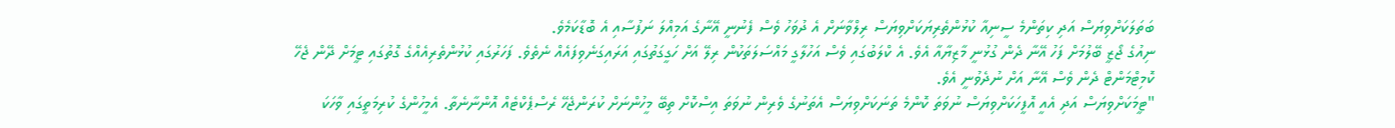ބަތަލަކަށްވިޔަސް އަދި ކިތަންމެ ސީނިއާ ކުޅުންތެރިޔަކަށްވިޔަސް ރިލްވާނަށް އެ ދުވަހު ވެސް ފެނުނީ އޭނާގެ އަމިއްލަ ނަފުސާއި އެ ބޮޑާކަމެވެ.
ނިއުގެ ޖޯޒީ ބޭލުމަށް ފަހު އޭނާ ދެން ގުޅުނީ މާޒިޔާއާ އެވެ. އެ ކްލަބުގައި ވެސް އަހުލާގީ މައްސަލަތަކުން ރިލޭ އަށް ހަގީގަތުގައި އަރައިގަނެވިފައެއް ނެތެވެ. ފަހަރުގައި ކުޅުންތެރިއެއްގެ ގޮތުގައި ޓީމަށް ދޭން ޖެހޭ ކޮމިޓްމަންޓް ދެން ވެސް އޭނާ އަށް ނުދެވުނީ އެވެ.
"ޓީމަކަށްވިޔަސް އަދި އެއީ އޮފީހަކަށްވިޔަސް ނުވަތަ ކޮންމެ ތަނަކަށްވިޔަސް އެތަނުގެ ވެރިން ނުވަތަ އިސްކޮށް ތިބޭ މީހުންނަށް ކުރަންޖެހޭ ރެސްޕެކްޓެއް އޮންނާނެތާ. އެމީހުންގެ ކުރިމަތީގައި ވާހަކަ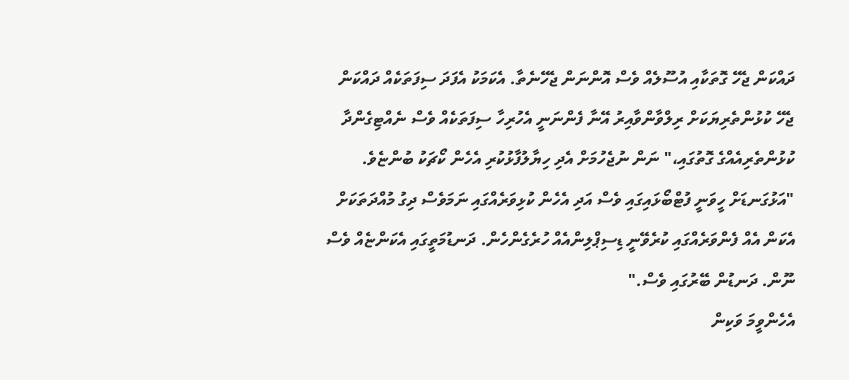ދައްކަން ޖެހޭ ގޮތަކާއި އުސޫލެއް ވެސް އޮންނަން ޖެހޭނެތާ. އެކަމަކު އެފަދަ ސިފަތަކެއް ދައްކަން ޖެހޭ ކުޅުންތެރިޔަކަށް ރިލްވާންވާއިރު އޭނާ ފެންނަނީ އެހުރިހާ ސިފަތަކެއް ވެސް ނެއްޓިގެންދާ ކުޅުންތެރިއެއްގެ ގޮތުގައި،" ނަން ނުޖެހުމަށް އެދި ހިޔާލުފާޅުކުރި އެހެން ކޯޗަކު ބުންޏެވެ.
"އަޅުގަނޑަށް ހީވަނީ ފުޓްބޯޅައިގައި ވެސް އަދި އެހެން ކުޅިވަރެއްގައި ނަމަވެސް ދިގު މުއްދަތަކަށް އެކަން އެއް ފެންވަރެއްގައި ކުރެވޭނީ ޑިސިޕްލިންއެއް ހުރެގެންހެން. ދަނޑުމަތީގައި އެކަންޏެއް ވެސް ނޫން. ދަނޑުން ބޭރުގައި ވެސް."
އެހެންވީމަ ވަކިން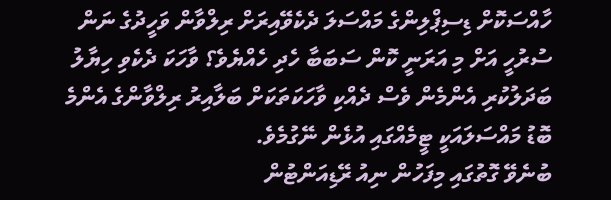ހާއްސަކޮށް ޑިސިޕްލިންގެ މައްސަލަ ދެކެވޭއިރަށް ރިލްވާން ވަހީދުގެ ނަން ސުރުހީ އަށް މި އަރަނީ ކޮން ސަބަބާ ހެދި ހެއްޔެވެ؟ ވާހަކަ ދެކެވި ހިޔާލު ބަދަލުކުރި އެންމެން ވެސް ދެއްކި ވާހަކަތަކަށް ބަލާއިރު ރިލްވާންގެ އެންމެ ބޮޑު މައްސަލައަކީ ޓީމެއްގައި އުޅެން ނޭގުމެވެ.
ބުނެވޭ ގޮތުގައި މިފަހުން ނިއު ރޭޑިއަންޓުން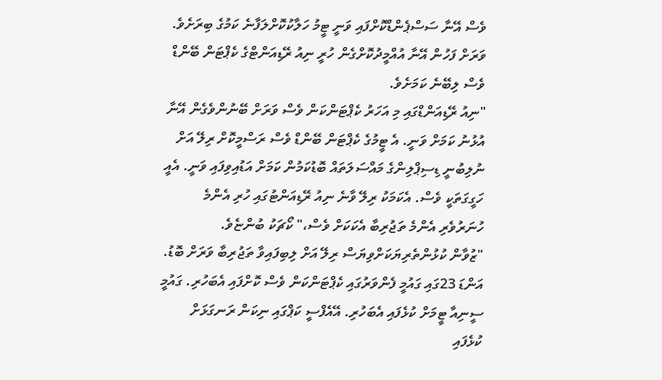ވެސް އޭނާ ސަސްޕެންޑްކޮށްފައި ވަނީ ޓީމު ހަލާކުކޮށްލަފާނެ ކަމުގެ ބިރަށެވެ. ވަރަށް ފަހުން އޭނާ އުއްމީދުކޮށްގެން ހުރީ ނިއު ރޭޑިއަންޓްގެ ކެޕްޓަން ބޭންޑް ވެސް ލިބޭނެ ކަމަށެވެ.
"ނިއު ރޭޑިއަންޑްގައި މި އަހަރު ކެޕްޓަންކަން ވެސް ވަރަށް ބޭނުންވެގެން އޭނާ އުޅުނު ކަމަށް ވަނީ. އެ ޓީމުގެ ކެޕްޓަން ބޭންޑް ވެސް ރަސްމީކޮށް ރިލޭ އަށް ނުލިބުނީ ޑިސިޕްލިންގެ މައްސަލަތައް ބޮޑުކަމުން ކަމަށް އަޑުއިވިފައި ވަނީ. އެއީ ހަގީގަތަކީ ވެސް. އެކަމަކު ރިލޭ ވާނެ ނިއު ރޭޑިއަންޓުގައި ހުރި އެންމެ ހުނަރުވެރި އެންމެ ތަޖުރިބާ އެކަކަށް ވެސް،" ކޯޗަކު ބުންޏެވެ.
"ޒުވާން ކުޅުންތެރިޔަކަށްވިޔަސް ރިލޭ އަށް ލިބިފައިވާ ތަޖުރިބާ ވަރަށް ބޮޑު. އަންޑަ 23ގައި ގައުމީ ފެންވަރުގައި ކެޕްޓަންކަން ވެސް ކޮށްފައި އެބަހުރި. ގައުމީ ސީނިއާ ޓީމަށް ކުޅެފައި އެބަހުރި. އޭއެފްސީ ކަޕްގައި ނިކަން ރަނގަޅަށް ކުޅެފައި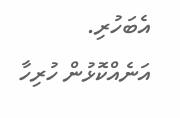އެބަހުރި. އަނެއްކޮޅުން ހުރިހާ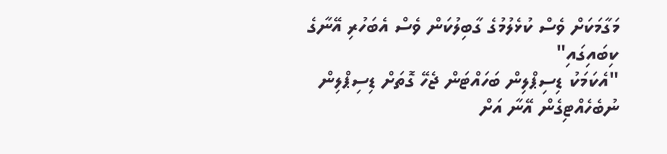މަގާމަކަށް ވެސް ކުޅެލުމުގެ ގާބިލުކަން ވެސް އެބަހުރި އޭނާގެ ކިބައިގައި"
"އެކަމަކު ޑިސިޕްލިން ބަހައްޓަން ޖެހޭ ގޮތަށް ޑިސިޕްލިން ނުބެހެއްޓިގެން އޭނާ އަށް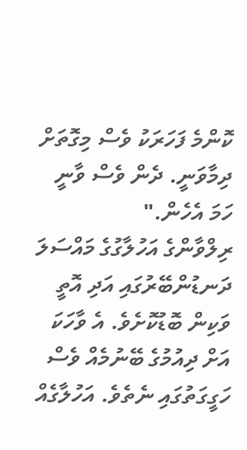ކޮންމެ ފަހަރަކު ވެސް މިގޮތަށް ދިމާވަނީ. ދެން ވެސް ވާނީ ހަމަ އެހެން."
ރިލްވާންގެ އަހުލާގުގެ މައްސަލަ ދަނޑުންބޭރުގައި އަދި އޮތީ ވަކިން ބޮޑުކޮށެވެ. އެ ވާހަކަ އަށް ދިއުމުގެ ބޭނުމެއް ވެސް ހަގީގަތުގައި ނެތެވެ. އަހުލާގެއް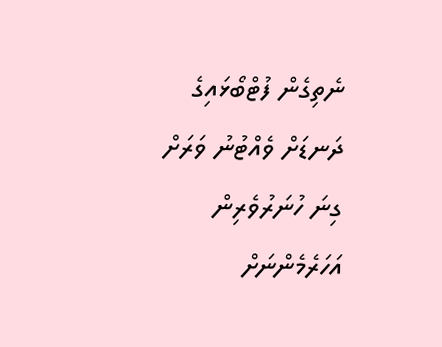ނެތިގެން ފުޓްބޯޅައިގެ ދަނޑަށް ވެއްޓުނު ވަރަށް ގިނަ ހުނަރުވެރިން އަހަރެމެންނަށް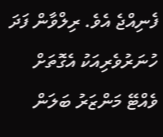ފެނިއްޖެ އެވެ. ރިލްވާން ފަދަ ހުނަރުވެރިއަކު އެގޮތަށް ވެއްޓޭ މަންޒަރު ބަލަން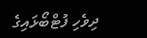ދިވެހި ފުޓްބޯޅައިގެ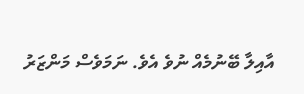އާއިލާ ބޭނުމެއް ނުވެ އެވެ. ނަމަވެސް މަންޒަރު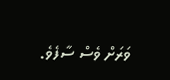ވަރަށް ވެސް ސާފެވެ.